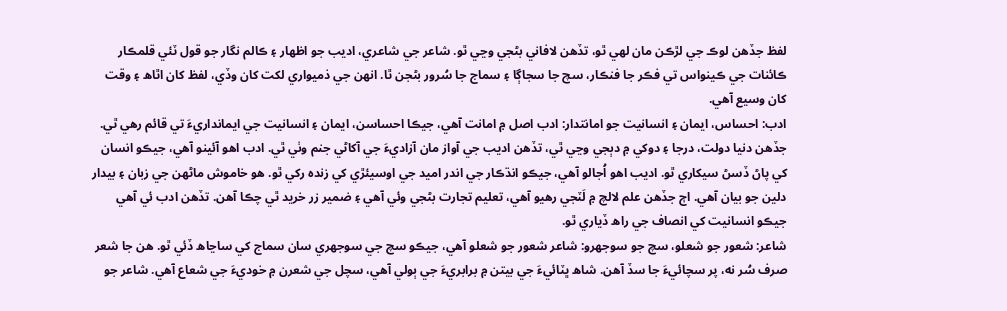لفظ جڏهن لوڪ جي لڙڪن مان لهي ٿو، تڏهن لافاني بڻجي وڃي ٿو. شاعر جي شاعري، اديب جو اظهار ۽ ڪالم نگار جو قول ٽئي قلمڪار ڪائنات جي ڪينواس تي فڪر جا فنڪار، سچ جا سجاڳا ۽ سماج جا سُرور بڻجن ٿا. انهن جي ذميواري لکت کان وڏي، لفظ کان اٿاھ ۽ وقت کان وسيع آهي.
ادب: احساس، ايمان ۽ انسانيت جو امانتدار: ادب اصل ۾ امانت آهي، جيڪا احساسن، ايمان ۽ انسانيت جي ايمانداريءَ تي قائم رهي ٿي. جڏهن دنيا دولت، درجا ۽ دوکي ۾ دٻجي وڃي ٿي، تڏهن اديب جي آواز مان آزاديءَ جي آکاڻي جنم وٺي ٿي. ادب اهو آئينو آهي، جيڪو انسان کي پاڻ ڏسڻ سيکاري ٿو. اديب اهو اُجالو آهي، جيڪو انڌڪار جي اندر اميد جي اوسيئڙي کي زنده رکي ٿو. هو خاموش ماڻهن جي زبان ۽ بيدار دلين جو بيان آهي. اڄ جڏهن علم لالچ ۾ لَٽجي رهيو آهي، تعليم تجارت بڻجي وئي آهي ۽ ضمير زر خريد ٿي چڪا آهن. تڏهن ادب ئي آهي جيڪو انسانيت کي انصاف جي راھ ڏياري ٿو.
شاعر: شعور جو شعلو، سچ جو سوجهرو: شاعر شعور جو شعلو آهي، جيڪو سچ جي سوجهري سان سماج کي ساڃاھ ڏئي ٿو. هن جا شعر صرف سُر نه، پر سچائيءَ جا سڏ آهن. شاھ ڀٽائيءَ جي بيتن ۾ برابريءَ جي ٻولي آهي، سچل جي شعرن ۾ خوديءَ جي شعاع آهي. شاعر جو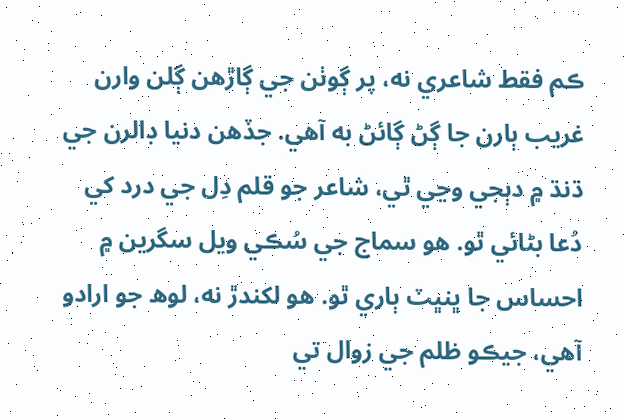ڪم فقط شاعري نه، پر ڳوٺن جي ڳاڙهن ڳلن وارن غريب ٻارن جا ڳڻ ڳائڻ به آهي. جڏهن دنيا ڊالرن جي ڌنڌ ۾ دٻجي وڃي ٿي، شاعر جو قلم دِل جي درد کي دُعا بڻائي ٿو. هو سماج جي سُڪي ويل سگرين ۾ احساس جا ڀنڀٽ ٻاري ٿو. هو لکندڙ نه، لوھ جو ارادو آهي، جيڪو ظلم جي زوال تي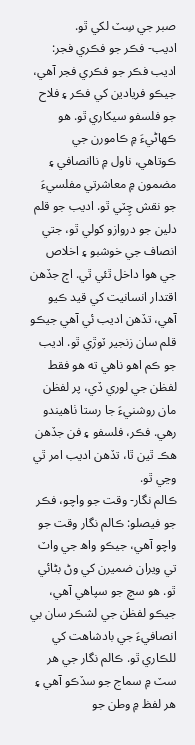صبر جي سِٽ لکي ٿو.
اديب- فڪر جو فڪري فجر: اديب فڪر جو فڪري فجر آهي، جيڪو فريادين کي فڪر ۽ فلاح جو فلسفو سيکاري ٿو. هو ڪهاڻيءَ ۾ ڪامورن جي ڪوتاهي، ناول ۾ ناانصافي ۽ مضمون ۾ معاشرتي مفلسيءَ جو نقش چِٽي ٿو. اديب جو قلم دلين جو دروازو کولي ٿو، جتي انصاف جي خوشبو ۽ اخلاص جي هوا داخل ٿئي ٿي. اڄ جڏهن اقتدار انسانيت کي قيد ڪيو آهي، تڏهن اديب ئي آهي جيڪو قلم سان زنجير ٽوڙي ٿو. اديب جو ڪم اهو ناهي ته هو فقط لفظن جي لوري ڏي، پر لفظن مان روشنيءَ جا رستا ٺاهيندو رهي. فڪر، فلسفو ۽ فن جڏهن هڪ ٿين ٿا، تڏهن اديب امر ٿي وڃي ٿو.
ڪالم نگار- وقت جو واچو، فڪر جو فيصلو: ڪالم نگار وقت جو واچو آهي، جيڪو واھ جي واٽ تي ويران ضميرن کي وڻ بڻائي ٿو. هو سچ جو سپاهي آهي، جيڪو لفظن جي لشڪر سان بي انصافيءَ جي بادشاهت کي للڪاري ٿو. ڪالم نگار جي هر سٽ ۾ سماج جو سڏڪو آهي ۽ هر لفظ ۾ وطن جو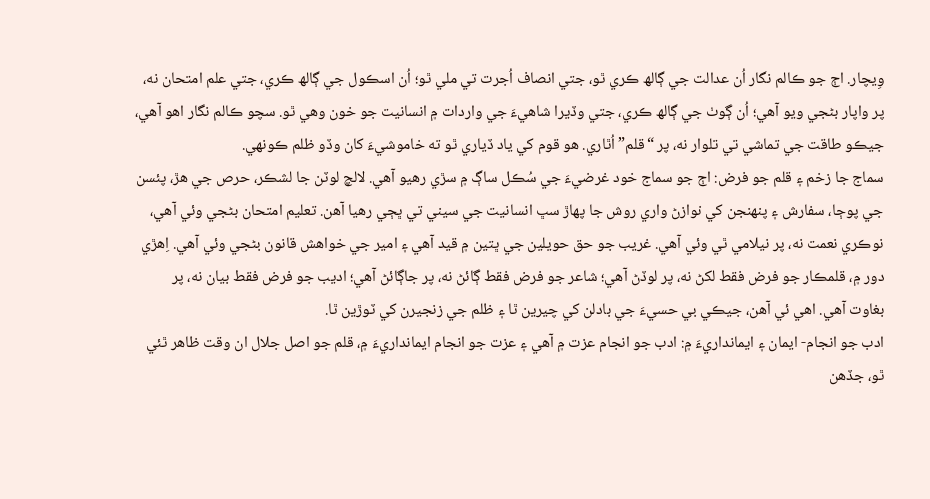وِيچار. اڄ جو ڪالم نگار اُن عدالت جي ڳالھ ڪري ٿو، جتي انصاف اُجرت تي ملي ٿو؛ اُن اسڪول جي ڳالھ ڪري، جتي علم امتحان نه، پر واپار بڻجي ويو آهي؛ اُن ڳوٺ جي ڳالھ ڪري، جتي وڏيرا شاهيءَ جي واردات ۾ انسانيت جو خون وهي ٿو. سچو ڪالم نگار اهو آهي، جيڪو طاقت جي تماشي تي تلوار نه، پر “قلم” اُٿاري. هو قوم کي ياد ڏياري ٿو ته خاموشيءَ کان وڏو ظلم ڪونهي.
سماج جا زخم ۽ قلم جو فرض: اڄ جو سماج خود غرضيءَ جي سُڪل ساڳ ۾ سڙي رهيو آهي. لالچ لوٽن جا لشڪر، حرص جي هڙ، پئسن جي پوڄا، سفارش ۽ پنهنجن کي نوازڻ واري روش جا پهاڙ سڀ انسانيت جي سيني تي ڀڄي رهيا آهن. تعليم امتحان بڻجي وئي آهي، نوڪري نعمت نه، پر نيلامي ٿي وئي آهي. غريب جو حق حويلين جي ڀتين ۾ قيد آهي ۽ امير جي خواهش قانون بڻجي وئي آهي. اِهڙي دور ۾، قلمڪار جو فرض فقط لکڻ نه، پر لوڏڻ آهي؛ شاعر جو فرض فقط ڳائڻ نه، پر جاڳائڻ آهي؛ اديب جو فرض فقط بيان نه، پر بغاوت آهي. اهي ئي آهن، جيڪي بي حسيءَ جي بادلن کي چيرين ٿا ۽ ظلم جي زنجيرن کي ٽوڙين ٿا.
ادب جو انجام- ايمان ۽ ايمانداريءَ ۾: ادب جو انجام عزت ۾ آهي ۽ عزت جو انجام ايمانداريءَ ۾، قلم جو اصل جلال ان وقت ظاهر ٿئي ٿو، جڏهن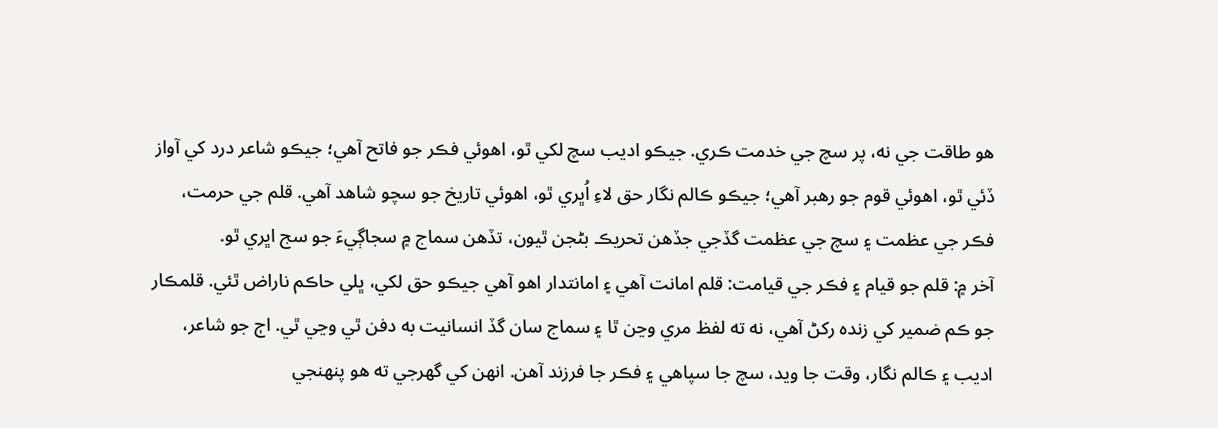هو طاقت جي نه، پر سچ جي خدمت ڪري. جيڪو اديب سچ لکي ٿو، اهوئي فڪر جو فاتح آهي؛ جيڪو شاعر درد کي آواز ڏئي ٿو، اهوئي قوم جو رهبر آهي؛ جيڪو ڪالم نگار حق لاءِ اُڀري ٿو، اهوئي تاريخ جو سچو شاهد آهي. قلم جي حرمت، فڪر جي عظمت ۽ سچ جي عظمت گڏجي جڏهن تحريڪ بڻجن ٿيون، تڏهن سماج ۾ سجاڳيءَ جو سج اڀري ٿو.
آخر ۾: قلم جو قيام ۽ فڪر جي قيامت: قلم امانت آهي ۽ امانتدار اهو آهي جيڪو حق لکي، ڀلي حاڪم ناراض ٿئي. قلمڪار جو ڪم ضمير کي زنده رکڻ آهي، نه ته لفظ مري وڃن ٿا ۽ سماج سان گڏ انسانيت به دفن ٿي وڃي ٿي. اڄ جو شاعر، اديب ۽ ڪالم نگار، وقت جا ويد، سچ جا سپاهي ۽ فڪر جا فرزند آهن. انهن کي گهرجي ته هو پنهنجي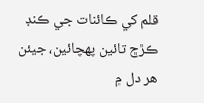قلم کي ڪائنات جي ڪنڊ ڪڙڇ تائين پهچائين، جيئن هر دل ۾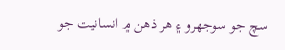سچ جو سوجهرو ۽ هر ذهن ۾ انسانيت جو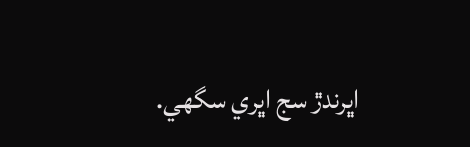اڀرندڙ سج اڀري سگهي.